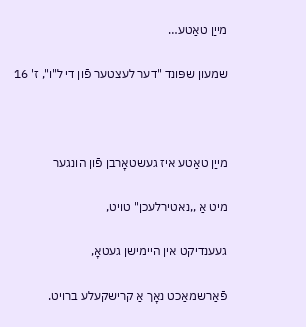מייַן טאַטע…

שמעון שפּונד "דער לעצטער פֿון די ל"ו", ז' 16



מייַן טאַטע איז געשטאָרבן פֿון הונגער

מיט אַ ,,נאטירלעכן" טויט,

געענדיקט אין היימישן געטאָ,

פֿאַרשמאַכט נאָך אַ קרישקעלע ברויט.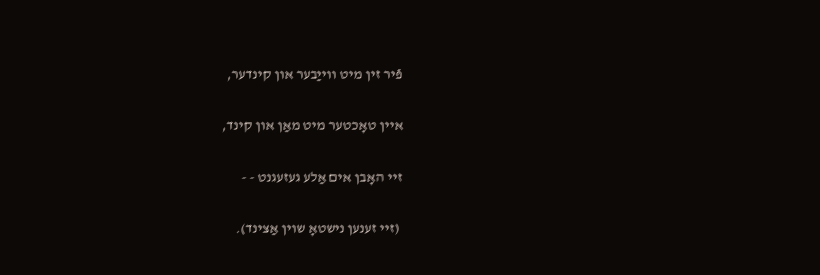פֿיר זין מיט ווייַבער און קינדער,

איין טאָכטער מיט מאַן און קינד,

זיי האָבן אים אַלע געזעגנט - -

 (זיי זענען נישטאָ שוין אַצינד).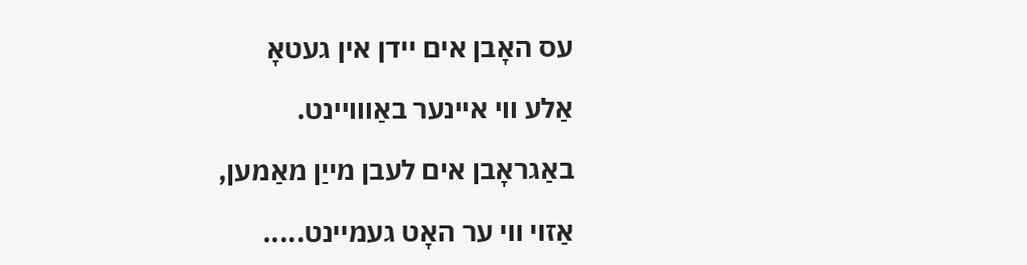עס האָבן אים יידן אין געטאָ

אַלע ווי איינער באַווויינט.

באַגראָבן אים לעבן מייַן מאַמען,

אַזוי ווי ער האָט געמיינט.....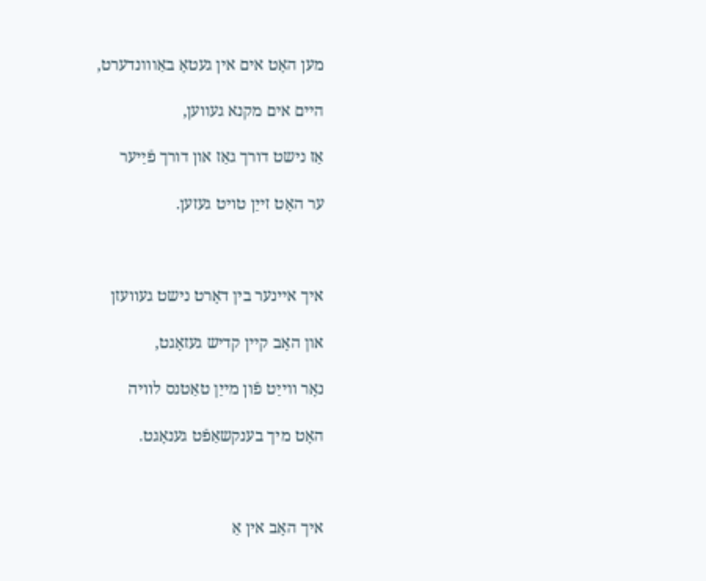מען האָט אים אין געטאָ באַווונדערט,

היים אים מקנא געווען,

אַז נישט דורך גאַז און דורך פֿיַיער

ער האָט זייַן טויט געזען.



איך איינער בין דאָרט נישט געוועזן

און האָב קיין קדיש געזאָגט,

נאָר ווייַט פֿון מייַן טאַטנס לוויה

האָט מיך בענקשאַפֿט גענאָגט.



איך האָב אין אַ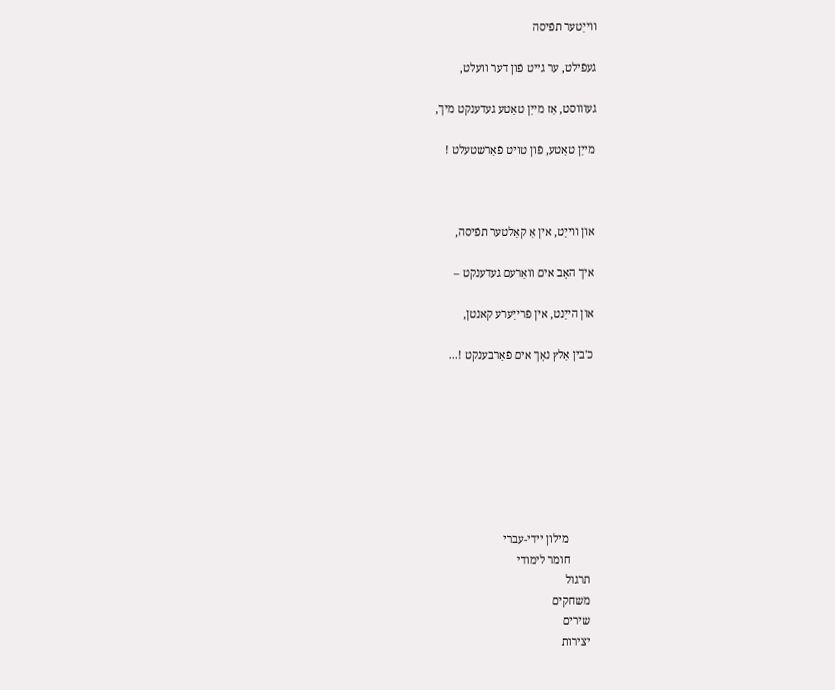ווייַטער תפֿיסה

געפֿילט, ער גייט פֿון דער וועלט,

געוווסט, אַז מייַן טאַטע געדענקט מיך,

מייַן טאַטע, פֿון טויט פֿאַרשטעלט !



און ווייַט, אין אַ קאַלטער תפֿיסה,

איך האָב אים וואַרעם געדענקט –

און הייַנט, אין פֿרייַערע קאנטן,

כ'בין אַלץ נאָך אים פֿאַרבענקט !...








        מילון יידי-עברי
       חומר לימודי
תרגול
משחקים
שירים
יצירות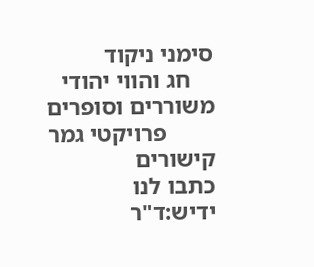סימני ניקוד
    חג והווי יהודי
משוררים וסופרים
        פרויקטי גמר
קישורים
כתבו לנו
ידיש:ד"ר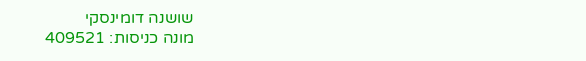שושנה דומינסקי
מונה כניסות: 409521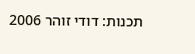תכנות: דודי זוהר 2006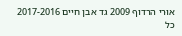אוּרי הרדוף 2009 גד אבן חיים 2017-2016
כל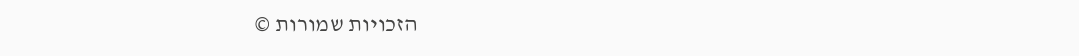הזכויות שמורות ©